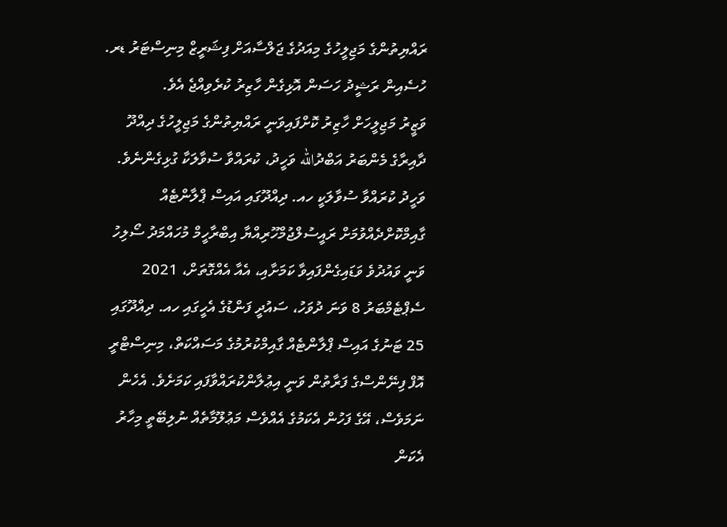ރައްޔިތުންގެ މަޖިލީހުގެ މިއަދުގެ ޖަލްސާއަށް ފިޝަރީޒް މިނިސްޓަރު ޑރ. ހުސެއިން ރަޝީދު ހަސަން އޮޅިގެން ހާޒިރު ކުރެވިއްޖެ އެވެ.
ވަޒީރު މަޖިލީހަށް ހާޒިރު ކޮށްފައިވަނީ ރައްޔިތުންގެ މަޖިލީހުގެ ދިއްދޫ ދާއިރާގެ މެންބަރު އަބްދުالله ވަހީދު، ކުރައްވާ ސުވާލަކާ ގުޅިގެންނެވެ. ވަހީދު ކުރައްވާ ސުވާލަކީ ހއ. ދިއްދޫގައި އައިސް ޕްލާންޓެއް ގާއިމްކޮށްދެއްވުމަށް ރައީސުލްޖުމްހޫރިއްޔާ އިބްރާހީމް މުހައްމަދު ސޯލިހު ވަނީ ވައުދުވެ ވަޑައިގެންފައިވާ ކަމަށާއި، އެއާ އެއްގޮތަށް، 2021 ސެޕްޓެމްބަރު 8 ވަނަ ދުވަހު، ސައުދީ ފަންޑުގެ އެހީގައި ހއ. ދިއްދޫގައި 25 ޓަނުގެ އައިސް ޕްލާންޓެއް ގާއިމްކުރުމުގެ މަސައްކަތް، މިނިސްޓްރީ އޮފް ފިނޭންސްގެ ފަރާތުން ވަނީ އިޢުލާންކުރައްވާފައި ކަމަށެވެ. އެހެން ނަމަވެސް، އޭގެ ފަހުން އެކަމުގެ އެއްވެސް މަޢުލޫމާތެއް ނުލިބޭތީ މިހާރު އެކަން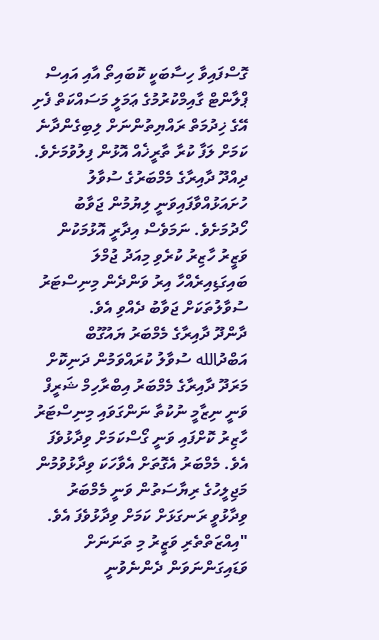ގޮސްފައިވާ ހިސާބަކީ ކޮބައިތޯ އާއި އައިސް ޕްލާންޓް ގާއިމްކުރުމުގެ ޢަމަލީ މަސައްކަތް ފެށި އޭގެ ޚިދުމަތް ރައްޔިތުންނަށް ލިބިގެންދާނެ ކަމަށް ލަފާ ކުރާ ތާރީޚެއް އޮޅުން ފިލުވުމަށެވެ.
ދިއްދޫ ދާއިރާގެ މެމްބަރުގެ ސުވާލު ހުށައަޅުއްވާފައިވަނީ ލިޔުމުން ޖަވާބު ހޯދުމަށެވެ. ނަމަވެސް އިދާރީ އޮޅުމަކުން ވަޒީރު ހާޒިރު ކުރެވި މިއަދު ޖުމްލަ ބައިގަޑިއިރެއްހާ އިރު ވަންދެން މިނިސްޓަރު ސުވާލުތަކަށް ޖަވާބު ދެއްވި އެވެ.
ދާންދޫ ދާއިރާގެ މެމްބަރު ޔައުގޫބް އަބްދުالله ސުވާލު ކުރައްވަމުން ދަނިކޮށް މަރަދޫ ދާއިރާގެ މެމްބަރު އިބްރާހިމް ޝަރީފް ވަނީ ނިޒާމީ ނުކުތާ ނަންގަވައި މިނިސްޓަރު ހާޒިރު ކޮށްފައި ވަނީ ގޯސްކަމަށް ވިދާޅުވެފަ އެވެ. މެމްބަރު އެގޮތަށް އެވާހަކަ ވިދާޅުވުމުން މަޖިލީހުގެ ރިޔާސަތުން ވަނީ މެމްބަރު ވިދާޅުވީ ރަނގަޅަށް ކަމަށް ވިދާޅުވެފަ އެވެ.
"އިއްޒަތްތެރި ވަޒީރު މި ތަނަނަށް ވަޑައިގަންނަވަން ދެންނެވުނީ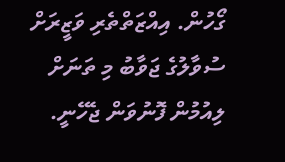ގޯހުން. އިއްޒަތްތެރި ވަޒީރަށް ސުވާލުގެ ޖަވާބު މި ތަނަށް ލިއުމުން ފޮނުވަން ޖެހޭނީ.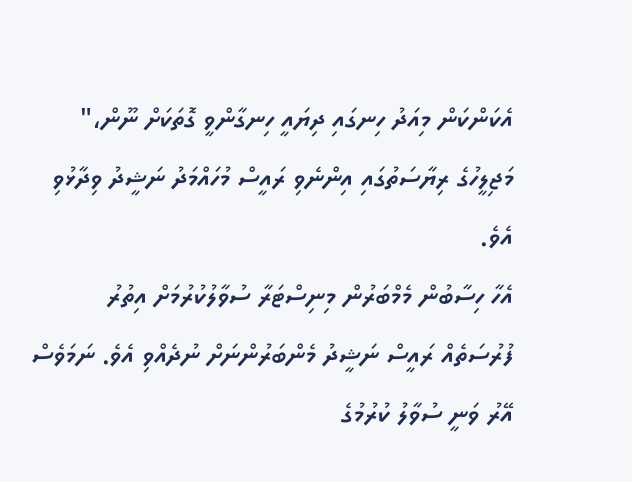އެކަންކަން މިއަދު ހިނގައި ދިޔައީ ހިނގާންވީ ގޮތަކަށް ނޫން،" މަޖިލީހުގެ ރިޔާސަތުގައި އިންނެވި ރައީސް މުހައްމަދު ނަޝީދު ވިދާޅުވި އެވެ.
އެހާ ހިސާބުން މެމްބަރުން މިނިސްޓަރާ ސުވާލުކުރުމަށް އިތުރު ފުރުސަތެއް ރައީސް ނަޝީދު މެންބަރުންނަށް ނުދެއްވި އެވެ. ނަމަވެސް އޭރު ވަނީ ސުވާލު ކުރުމުގެ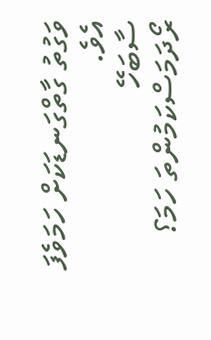ވަގުތު ގާތްގަނޑަކަށް ހަމަވެފަ އެވެ.
ސާބަހޭ
ރޯދަމަސްކަމުންތަ ހަމަ؟